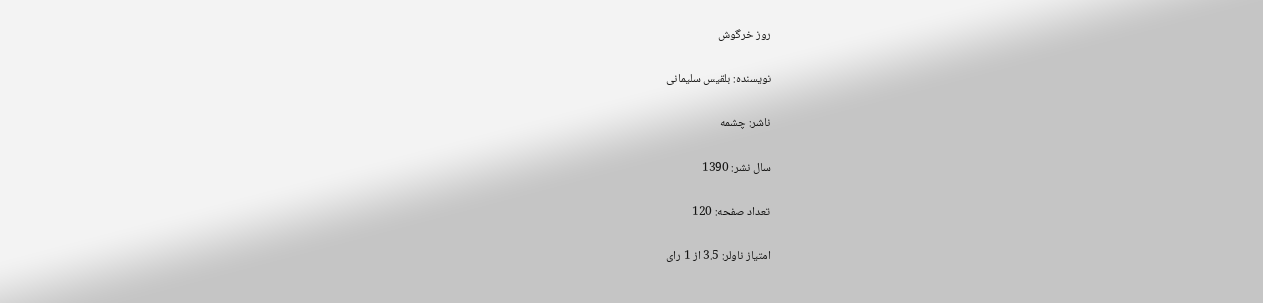روز خرگوش

نویسنده: بلقیس سلیمانی

ناشر: چشمه

سال نشر: 1390

تعداد صفحه: 120

امتیاز ناولر: 3.5 از 1 رای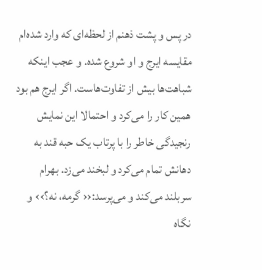در پس و پشت ذهنم از لحظه‌ای که وارد شده‌ام مقایسه ایرج و او شروع شده. و عجب اینکه شباهت‌ها بیش از تفاوت‌هاست. اگر ایرج هم بود همین کار را می‌کرد و احتمالا این نمایش رنجیدگی خاطر را با پرتاب یک حبه قند به دهانش تمام می‌کرد و لبخند می‌زد. بهرام سربلند می‌کند و می‌پرسد:‹‹ گرمه، نه؟›› و نگاه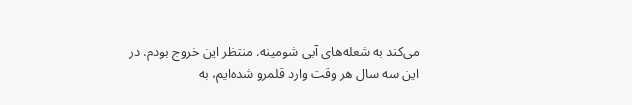می‌کند به شعله‌های آبی شومینه. منتظر این خروج بودم. در این سه سال هر وقت وارد قلمرو شده‌ایم، به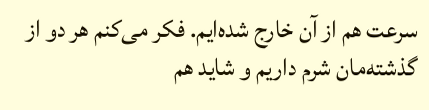سرعت هم از آن خارج شده‌ایم. فکر می‌کنم هر دو از گذشته‌مان شرم داریم و شاید هم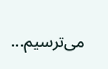می‌ترسیم...